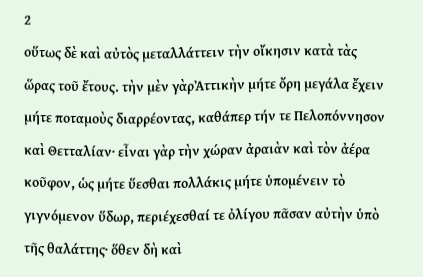2
οὕτως δὲ καὶ αὐτὸς μεταλλάττειν τὴν οἴκησιν κατὰ τὰς ὥρας τοῦ ἔτους. τὴν μὲν γὰρἈττικὴν μήτε ὄρη μεγάλα ἔχειν μήτε ποταμοὺς διαρρέοντας, καθάπερ τήν τε Πελοπόννησον καὶ Θετταλίαν· εἶναι γὰρ τὴν χώραν ἀραιὰν καὶ τὸν ἀέρα κοῦφον, ὡς μήτε ὕεσθαι πολλάκις μήτε ὑπομένειν τὸ γιγνόμενον ὕδωρ, περιέχεσθαί τε ὀλίγου πᾶσαν αὐτὴν ὑπὸ τῆς θαλάττης· ὅθεν δὴ καὶ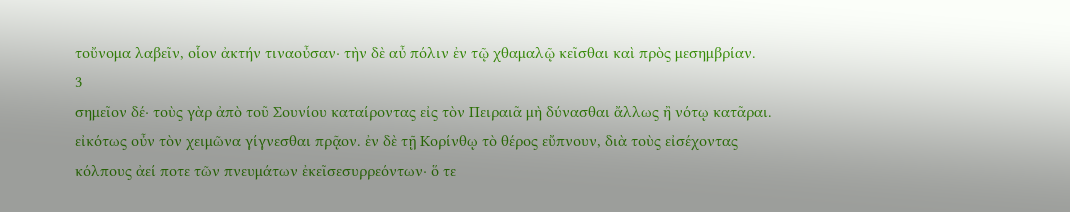τοὔνομα λαβεῖν, οἷον ἀκτήν τιναοὖσαν· τὴν δὲ αὖ πόλιν ἐν τῷ χθαμαλῷ κεῖσθαι καὶ πρὸς μεσημβρίαν.
3
σημεῖον δέ· τοὺς γὰρ ἀπὸ τοῦ Σουνίου καταίροντας εἰς τὸν Πειραιᾶ μὴ δύνασθαι ἄλλως ἢ νότῳ κατᾶραι. εἰκότως οὖν τὸν χειμῶνα γίγνεσθαι πρᾷον. ἐν δὲ τῇ Κορίνθῳ τὸ θέρος εὔπνουν, διὰ τοὺς εἰσέχοντας κόλπους ἀεί ποτε τῶν πνευμάτων ἐκεῖσεσυρρεόντων· ὅ τε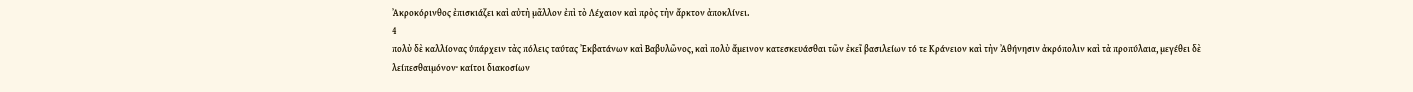Ἀκροκόρινθος ἐπισκιάζει καὶ αὐτὴ μᾶλλον ἐπὶ τὸ Λέχαιον καὶ πρὸς τὴν ἄρκτον ἀποκλίνει.
4
πολὺ δὲ καλλίονας ὑπάρχειν τὰς πόλεις ταύτας Ἐκβατάνων καὶ Βαβυλῶνος, καὶ πολὺ ἄμεινον κατεσκευάσθαι τῶν ἐκεῖ βασιλείων τό τε Κράνειον καὶ τὴν Ἀθήνησιν ἀκρόπολιν καὶ τὰ προπύλαια, μεγέθει δὲ λείπεσθαιμόνον· καίτοι διακοσίων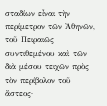σταδίων εἶναι τὴν περίμετρον τῶν Ἀθηνῶν, τοῦ Πειραιῶς συντιθεμένου καὶ τῶν διὰ μέσου τειχῶν πρὸς τὸν περίβολον τοῦ ἄστεος·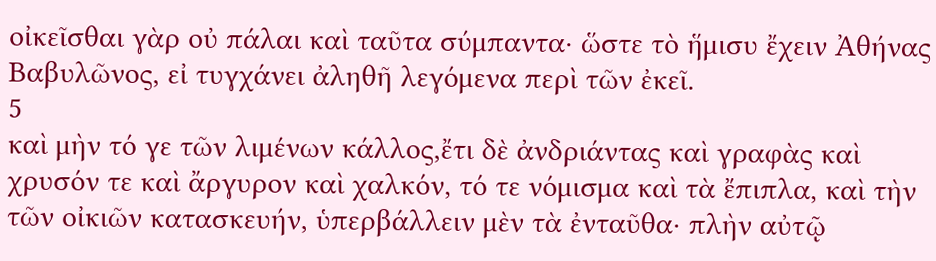οἰκεῖσθαι γὰρ οὐ πάλαι καὶ ταῦτα σύμπαντα· ὥστε τὸ ἥμισυ ἔχειν Ἀθήνας Βαβυλῶνος, εἰ τυγχάνει ἀληθῆ λεγόμενα περὶ τῶν ἐκεῖ.
5
καὶ μὴν τό γε τῶν λιμένων κάλλος,ἔτι δὲ ἀνδριάντας καὶ γραφὰς καὶ χρυσόν τε καὶ ἄργυρον καὶ χαλκόν, τό τε νόμισμα καὶ τὰ ἔπιπλα, καὶ τὴν τῶν οἰκιῶν κατασκευήν, ὑπερβάλλειν μὲν τὰ ἐνταῦθα· πλὴν αὐτῷ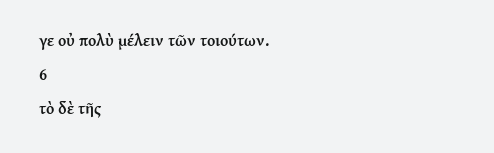γε οὐ πολὺ μέλειν τῶν τοιούτων.
6
τὸ δὲ τῆς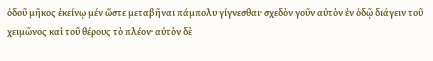ὁδοῦ μῆκος ἐκείνῳ μέν ὥστε μεταβῆναι πάμπολυ γίγνεσθαι· σχεδὸν γοῦν αὐτὸν ἐν ὁδῷ διάγειν τοῦ χειμῶνος καὶ τοῦ θέρους τὸ πλέον· αὐτὸν δὲ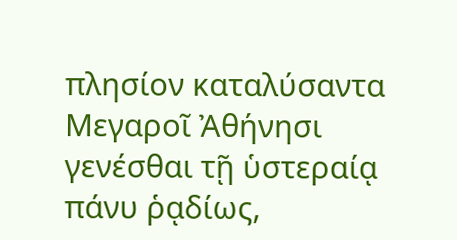πλησίον καταλύσαντα Μεγαροῖ Ἀθήνησι γενέσθαι τῇ ὑστεραίᾳ πάνυ ῥᾳδίως,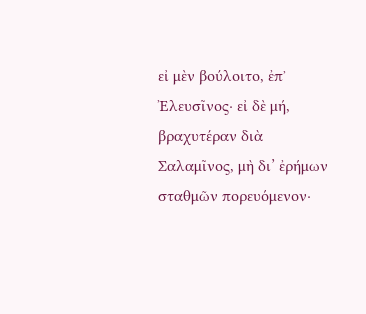εἰ μὲν βούλοιτο, ἐπʼ Ἐλευσῖνος· εἰ δὲ μή, βραχυτέραν διὰ Σαλαμῖνος, μὴ δι’ ἐρήμων σταθμῶν πορευόμενον·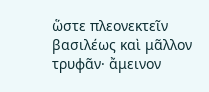ὥστε πλεονεκτεῖν βασιλέως καὶ μᾶλλον τρυφᾶν· ἄμεινον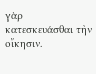γὰρ κατεσκευάσθαι τὴν οἴκησιν.